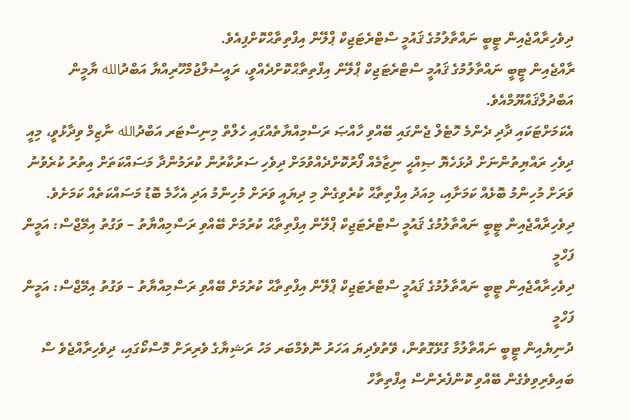ދިވެހިރާއްޖެއިން ޓީބީ ނައްތާލުމުގެ ޤައުމީ ސްޓްރެޓަޖިކް ޕްލޭން އިފްތިތާޙްކޮށްފިއެވެ.
ރާއްޖެއިން ޓީބީ ނައްތާލުމުގެ ޤައުމީ ސްޓްރެޓަޖިކް ޕްލޭން އިފްތިތާޙްކޮށްދެއްވީ، ރައީސުލްޖުމްހޫރިއްޔާ އަބްދުالله ޔާމީން އަބްދުލްޤައްޔޫމްއެވެ.
އެކަމަށްޓަކައި ދާދި ދެންމެ ހޮޓެލް ޖެންގައި ބޭއްވި ހާއްޞަ ރަސްމިއްޔާތެއްގައި ހެލްތް މިނިސްޓަރ އަބްދުالله ނާޒިމް ވިދާޅުވީ، މިއީ ދިވެހި ރައްޔިތުންނަށް ދުޅަހެޔޮ ޞިއްޙީ ނިޒާމެއް ފޯރުކޮށްދެއްވުމަށް ދިވެހި ސަރުކާރުން ކުރަމުންދާ މަސައްކަތަށް އިތުރު ކުރެވުނު ވަރަށް މުހިންމު ބޮޅެއް ކަމަށާއި، މިއަދު އިފްތިތާޙް ކުރެވިގެން މި ދިޔައީ ވަރަށް މުހިންމު އަދި އެހާމެ ބޮޑު މަސައްކަތެއް ކަމަށެވެ.
ދިވެހިރާއްޖެއިން ޓީބީ ނައްތާލުމުގެ ޤައުމީ ސްޓްރެޓަޖިކް ޕްލޭން އިފްތިތާޙް ކުރުމަށް ބޭއްވި ރަސްމިއްޔާތު – ވަގުތު އިމޭޖްސް: އަމީން ފަހްމީ
ދިވެހިރާއްޖެއިން ޓީބީ ނައްތާލުމުގެ ޤައުމީ ސްޓްރެޓަޖިކް ޕްލޭން އިފްތިތާޙް ކުރުމަށް ބޭއްވި ރަސްމިއްޔާތު – ވަގުތު އިމޭޖްސް: އަމީން ފަހްމީ
ދުނިޔެއިން ޓީބީ ނައްތާލުމާ ގުޅޭގޮތުން، ވޭތުވެދިޔަ އަހަރު ނޮވެމްބަރ މަހު ރަޝިޔާގެ ވެރިރަށް މޮސްކޯގައި، ދިވެހިރާއްޖެވެ ސް ބައިވެރިވިވެގެން ބޭއްވި ކޮންފެރެންސް އިފްތިތާހް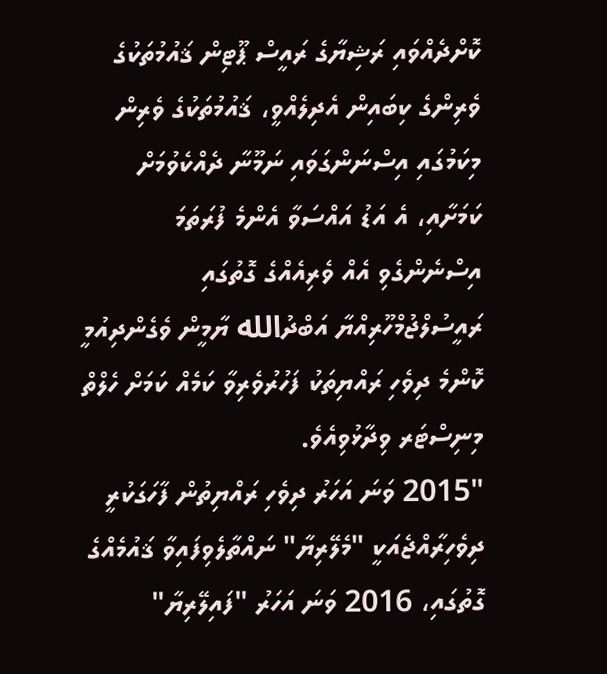ކޮށްދެއްވައި ރަޝިޔާގެ ރައީސް ޕޫޓިން ޤައުމުތަކުގެ ވެރިންގެ ކިބައިން އެދިލެއްވީ، ޤައުމުތަކުގެ ވެރިން މިކަމުގައި އިސްނަންގަވައި ނަމޫނާ ދެއްކެވުމަށް ކަމަށާއި، އެ އަޑު އައްސަވާ އެންމެ ފުރަތަމަ އިސްނެންގެވި އެއް ވެރިއެއްގެ ގޮތުގައި ރައީސުލްޖުމްހޫރިއްޔާ އަބްދުالله ޔާމީން ވެގެންދިއުމީ ކޮންމެ ދިވެހި ރައްޔިތަކު ފަހުރުވެރިވާ ކަމެއް ކަމަށް ހެލްތް މިނިސްޓަރ ވިދާޅުވިއެވެ.
"2015 ވަނަ އަހަރު ދިވެހި ރައްޔިތުން ފާހަގަކުރީ ދިވެހިރާއްޖެއަކީ "މެލޭރިޔާ" ނައްތާލެވިފައިވާ ޤައުމެއްގެ ގޮތުގައި، 2016 ވަނަ އަހަރު "ފައިލޭރިޔާ"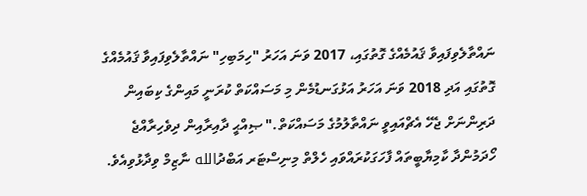ނައްތާލެވިފައިވާ ޤައުމެއްގެ ގޮތުގައި، 2017 ވަނަ އަހަރު "ހިމަބިހި" ނައްތާލެވިފައިވާ ޤައުމެއްގެ ގޮތުގައި އަދި 2018 ވަނަ އަހަރު އަޅުގަނޑުމެން މި މަސައްކަތް ކުރަނީ މައިންގެ ކިބައިން ދަރިންނަށް ޖެހޭ އެޗްއައިވީ ނައްތާލުމުގެ މަސައްކަތް." ޞިއްޙީ ދާއިރާއިން ދިވެހިރާއްޖެ ހޯދަމުންދާ ކާމިޔާބީތައް ފާހަގަކުރައްވައި ހެލްތް މިނިސްޓަރ އަބްދުالله ނާޒިމް ވިދާޅުވިއެވެ.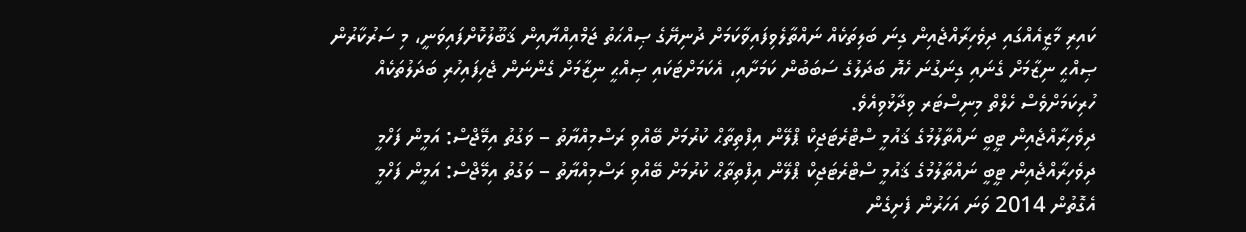ކައިރި މާޒީއެއްގައި ދިވެހިރާއްޖެއިން ގިނަ ބަލިތަކެއް ނައްތާލެވިފައިވާކަމަށް ދުނިޔޭގެ ޞިއްޙަތު ޖަމްއިއްޔާއިން ޤަބޫލުކޮށްފައިވަނީ، މި ސަރުކާރުން ޞިއްޙީ ނިޒާމަށް ގެނައި ގިނަގުނަ ހެޔޮ ބަދަލުގެ ސަބަބުން ކަމަށާއި، އެކަމަށްޓަކައި ޞިއްޙީ ނިޒާމަށް ގެންނަން ޖެހިފައިހުރި ބަދަލުތަކެއް ހުރިކަމަށްވެސް ހެލްތް މިނިސްޓަރ ވިދާޅުވިއެވެ.
ދިވެހިރާއްޖެއިން ޓީބީ ނައްތާލުމުގެ ޤައުމީ ސްޓްރެޓަޖިކް ޕްލޭން އިފްތިތާޙް ކުރުމަށް ބޭއްވި ރަސްމިއްޔާތު – ވަގުތު އިމޭޖްސް: އަމީން ފަހްމީ
ދިވެހިރާއްޖެއިން ޓީބީ ނައްތާލުމުގެ ޤައުމީ ސްޓްރެޓަޖިކް ޕްލޭން އިފްތިތާޙް ކުރުމަށް ބޭއްވި ރަސްމިއްޔާތު – ވަގުތު އިމޭޖްސް: އަމީން ފަހްމީ
އެގޮތުން 2014 ވަނަ އަހަރުން ފެށިގެން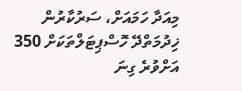މިއަދާ ހަމައަށް، ސަރުކާރުން ޚިދުމަތްދޭ ހޮސްޕިޓަލްތަކަށް 350 އަށްވުރެ ގިނަ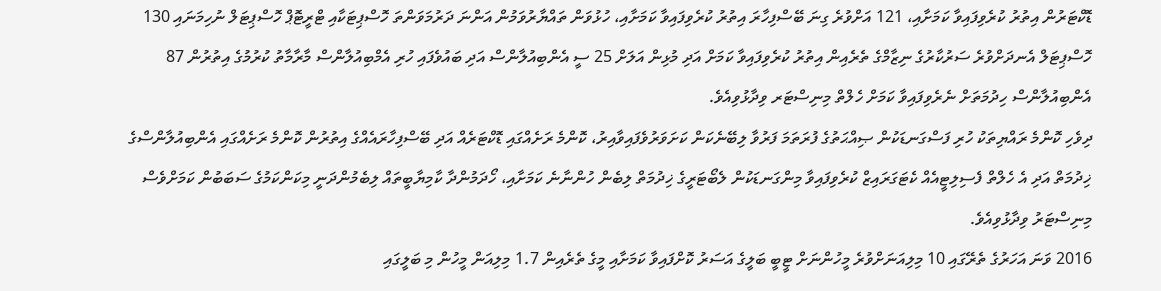ޑޮކްޓަރުން އިތުރު ކުރެވިފައިވާ ކަމަށާއި، 121 އަށްވުރެ ގިނަ ބޭސްފިހާރަ އިތުރު ކުރެވިފައިވާ ކަމަށާއި، ހުޅުވަން ތައްޔާރުވަމުން އަންނަ ދަރުމަވަންތަ ހޮސްޕިޓަކާއި ޓްރީޓޮޕް ހޮސްޕިޓަލް ނުހިމަނައި 130 ހޮސްޕިޓަލް އެނދަށްވުރެ ސަރުކާރުގެ ނިޒާމްގެ ތެރެއިން އިތުރު ކުރެވިފައިވާ ކަމަށް އަދި މުޅިން އަލަށް 25 ސީ އެންބިއުލާންސް އަދި ބައުވެފައި ހުރި އެމްބިއުލާންސް މާރާމާތު ކުރުމުގެ އިތުރުން 87 އެންބިއުލާންސް ހިދުމަތަށް ނެރެވިފައިވާ ކަމަށް ހެލްތް މިނިސްޓަރ ވިދާޅުވިއެވެ.
ދިވެހި ކޮންމެ ރައްޔިތަކު ހުރި ފަސްގަނޑަކުން ޞިއްޙަތުގެ ފުރަތަމަ ފަރުވާ ލިބޭނެކަން ކަށަވަރުވެފައިވާއިރު، ކޮންމެ ރަށެއްގައި ޑޮކްޓަރެއް އަދި ބޭސްފިހާރައެއްގެ އިތުރުން ކޮންމެ ރަށެއްގައި އެންބިއުލާންސްގެ ޚިދުމަތް އަދި އެ ހެލްތް ފެސިލިޓީއެއް ކެޓަގަރައިޒް ކުރެވިފައިވާ މިންގަނޑަކުން ލެބޯޓަރީގެ ޚިދުމަތް ލިބެން ހުންނާނެ ކަމަށާއި، ހޯދަމުންދާ ކާމިޔާބީތައް ލިބެމުންދަނީ މިކަންކަމުގެ ސަބަބުން ކަމަށްވެސް މިނިސްޓަރު ވިދާޅުވިއެވެ.
2016 ވަނަ އަހަރުގެ ތެރޭގައި 10 މިލިއަނަށްވުރެ މީހުންނަށް ޓީބީ ބަލީގެ އަސަރު ކޮށްފައިވާ ކަމަށާއި މީގެ ތެރެއިން 1.7 މިލިއަން މީހުން މި ބަލީގައި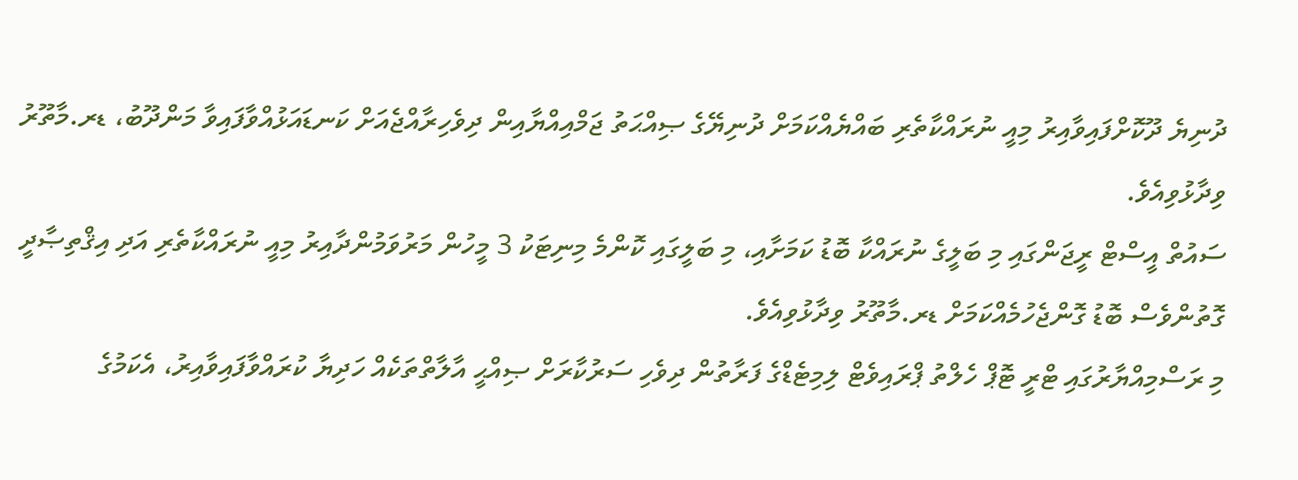ދުނިޔެ ދޫކޮށްފައިވާއިރު މިއީ ނުރައްކާތެރި ބައްޔެއްކަމަށް ދުނިޔޭގެ ޞިއްޙަތު ޖަމްއިއްޔާއިން ދިވެހިރާއްޖެއަށް ކަނޑައަޅުއްވާފައިވާ މަންދޫބު، ޑރ.މާތޫރު ވިދާޅުވިއެވެ.
ސައުތް އީސްޓް ރީޖަންގައި މި ބަލީގެ ނުރައްކާ ބޮޑު ކަމަށާއި، މި ބަލީގައި ކޮންމެ މިނިޓަކު 3 މީހުން މަރުވަމުންދާއިރު މިއީ ނުރައްކާތެރި އަދި އިޤްތިޞާދީ ގޮތުންވެސް ބޮޑު ގޮންޖެހުމެއްކަމަށް ޑރ.މާތޫރު ވިދާޅުވިއެވެ.
މި ރަސްމިއްޔާރުގައި ޓްރީ ޓޮޕް ހެލްތު ޕްރައިވެޓް ލިމިޓެޑްގެ ފަރާތުން ދިވެހި ސަރުކާރަށް ޞިއްޙީ އާލާތްތަކެއް ހަދިޔާ ކުރައްވާފައިވާއިރު، އެކަމުގެ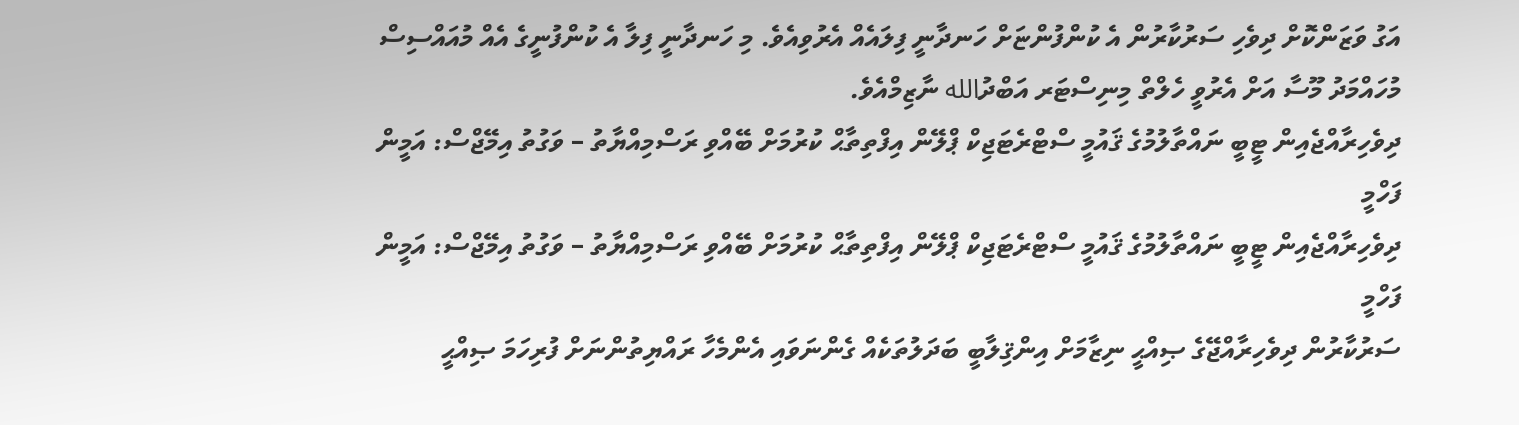އަގު ވަޒަންކޮށް ދިވެހި ސަރުކާރުން އެ ކުންފުންޏަށް ހަނދާނީ ފިލައެއް އެރުވިއެވެ. މި ހަނދާނީ ފިލާ އެ ކުންފުނީގެ އެއް މުއައްސިސް މުހައްމަދު މޫސާ އަށް އެރުވީ ހެލްތް މިނިސްޓަރ އަބްދުالله ނާޒިމްއެވެ.
ދިވެހިރާއްޖެއިން ޓީބީ ނައްތާލުމުގެ ޤައުމީ ސްޓްރެޓަޖިކް ޕްލޭން އިފްތިތާޙް ކުރުމަށް ބޭއްވި ރަސްމިއްޔާތު – ވަގުތު އިމޭޖްސް: އަމީން ފަހްމީ
ދިވެހިރާއްޖެއިން ޓީބީ ނައްތާލުމުގެ ޤައުމީ ސްޓްރެޓަޖިކް ޕްލޭން އިފްތިތާޙް ކުރުމަށް ބޭއްވި ރަސްމިއްޔާތު – ވަގުތު އިމޭޖްސް: އަމީން ފަހްމީ
ސަރުކާރުން ދިވެހިރާއްޖޭގެ ޞިއްޙީ ނިޒާމަށް އިންޤިލާބީ ބަދަލުތަކެއް ގެންނަވައި އެންމެހާ ރައްޔިތުންނަށް ފުރިހަމަ ޞިއްޙީ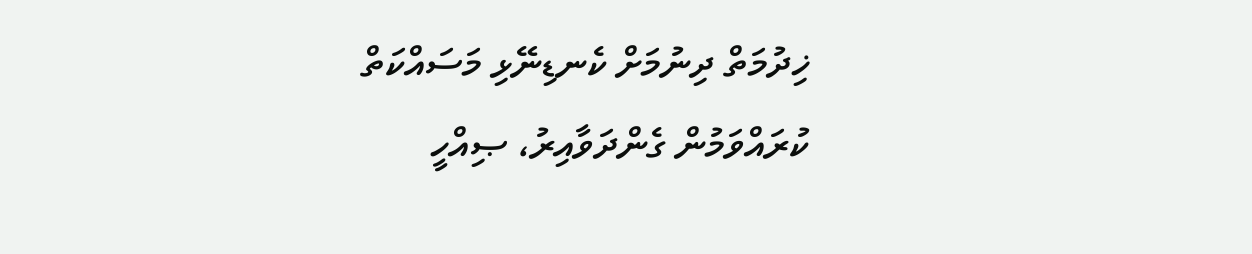ޚިދުމަތް ދިނުމަށް ކެނޑިނޭޅި މަސައްކަތް ކުރައްވަމުން ގެންދަވާއިރު، ޞިއްހީ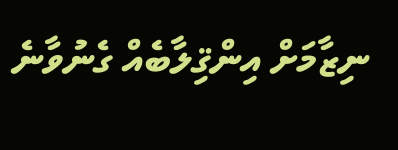ނިޒާމަށް އިންޤިލާބެއް ގެނުވާނެ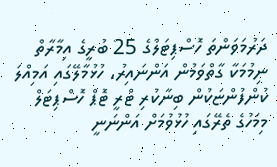ދަރުމަވަންތަ ހޮސްޕިޓަލްގެ 25 ބުރީގެ އިމާރާތް ނިމުމަކާ ގާތްވަމުން އަންނައިރު، ހުޅުމާލޭގައި އަމިއްލަ ކުންފުންޏަކުން ބިނާކުރި ޓްރީ ޓޮޕް ހޮސްޕިޓަލް މިމަހުގެ ތެރޭގައި ހުޅުވުމަށް އަންނަނީ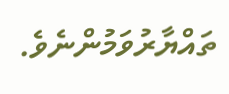ތައްޔާރުވަމުންނެވެ.